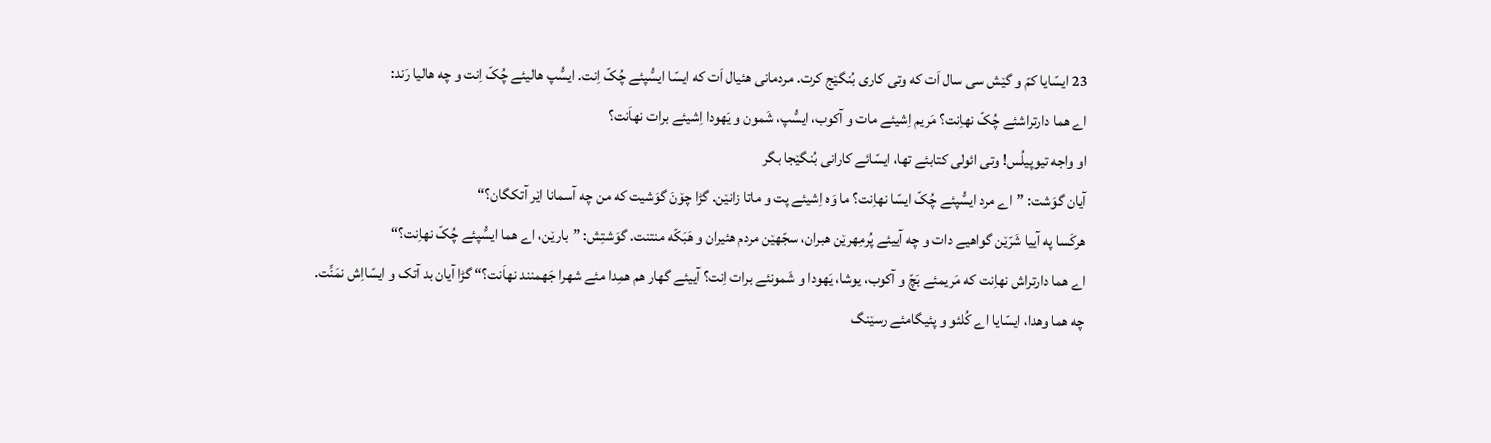23 ایسّایا کمّ و گێش سی سال اَت که وتی کاری بُنگێج کرت. مردمانی هئیال اَت که ایسّا ایسُّپئے چُکّ اِنت. ایسُّپ هالیئے چُکّ اِنت و چه هالیا رَند:
اے هما دارتراشئے چُکّ نهاِنت؟ مَریم اِشیئے مات و آکوب، ایسُّپ، شَمون و یَهودا اِشیئے برات نهاَنت؟
او واجه تیوپیلُس! وتی ائولی کتابئے تها، ایسّائے کارانی بُنگێجا بگر
آیان گوَشت: ”اے مرد ایسُّپئے چُکّ ایسّا نهاِنت؟ ما وَه اِشیئے پت و ماتا زانێن. گڑا چۆنَ گوَشیت که من چه آسمانا اێر آتکگان؟“
هرکَسا په آییا شَرّێن گواهیے دات و چه آییئے پُرمِهرێن هبران، سجّهێن مردم هئیران و هَبَکّه منتنت. گوَشتِش: ”بارێن، اے هما ایسُّپئے چُکّ نهاِنت؟“
اے هما دارتراش نهاِنت که مَریمئے بَچّ و آکوب، یوشا، یَهودا و شَمونئے برات اِنت؟ آییئے گهار هم همِدا مئے شهرا جَهمنند نهاَنت؟“ گڑا آیان بد آتک و ایسّااِش نمَنِّت.
چه هما وهدا، ایسّایا اے کُلئو و پئیگامئے رسێنگ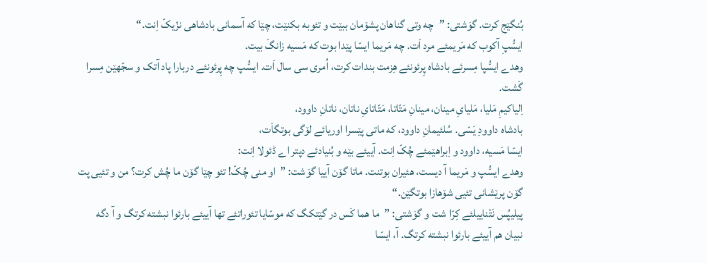بُنگێج کرت. گوَشتی: ”چه وتی گناهان پشۆمان ببێت و تئوبه بکنێت، چێا که آسمانی بادشاهی نزّیکّ اِنت.“
ایسُّپِ آکوب که مَریمئے مرد اَت. چه مَریما ایسّا پێدا بوت که مَسیه زانگَ بیت.
وهدے ایسُّپا مِسرئے بادشاه پِرئونئے هِزمت بندات کرت، اُمری سی سال اَت. ایسُّپ چه پِرئونئے دربارا پاد آتک و سجّهێن مِسرا گَشت.
اِلیاکیمِ مَلیا، مَلیایِ مینان، مینانِ مَتّاتا، مَتّاتایِ ناتان، ناتانِ داوود،
بادشاه داوودِ یَسّی. سُلئیمانِ داوود، که ماتی پێسرا اوریائے لۆگی بوتگاَت،
ایسّا مَسیه، داوود و اِبراهێمئے چُکّ اِنت. آییئے بێه و بُنیادئے دپتر اے ڈئولا اِنت:
وهدے ایسُّپ و مَریما آ دیست، هئیران بوتنت. ماتا گۆن آییا گوَشت: ”او منی چُکّ! تئو چێا گۆن ما چُش کرت؟ من و تئیی پت گۆن پرێشانی تئیی شۆهازا بوتگێن.“
پیلیپُس نَتْناییلئے کِرّا شت و گوَشتی: ”ما هما کَس در گێتکگ که موسّایا تئوراتئے تها آییئے بارئوا نبشته کرتگ و آ دگه نبیان هم آییئے بارئوا نبشته کرتگ. آ، ایسّا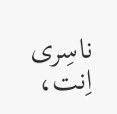ناسِری اِنت،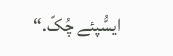ایسُّپئے چُکّ.“